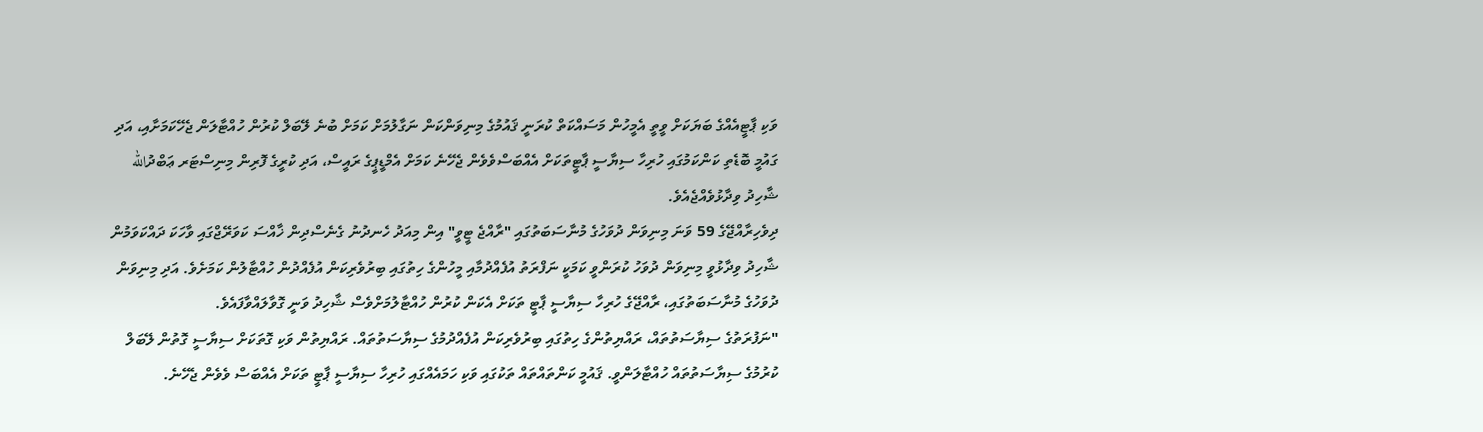ވަކި ޕާޓީއެއްގެ ބަޔަކަށް ވީތީ އެމީހުން މަސައްކަތް ކުރަނީ ޤައުމުގެ މިނިވަންކަން ނަގާލުމަށް ކަމަށް ބުނެ ލޭބަލް ކުރުން ހުއްޓާލަން ޖެހޭކަމަށާއި، އަދި ގައުމީ ބޮޑެތި ކަންކަމުގައި ހުރިހާ ސިޔާސީ ޕާޓީތަކަށް އެއްބަސްވެވެން ޖެހޭނެ ކަމަށް އެމްޑީޕީގެ ރައީސް، އަދި ކުރީގެ ފޮރިން މިނިސްޓަރ ޢަބްދުالله ޝާހިދު ވިދާޅުވެއްޖެއެވެ.
ދިވެހިރާއްޖޭގެ 59 ވަނަ މިނިވަން ދުވަހުގެ މުނާސަބަތުގައި "ރާއްޖެ ޓީވީ" އިން މިއަދު ހެނދުނު ގެނެސްދިން ޚާއްސަ ކަވަރޭޖްގައި ވާހަކަ ދައްކަވަމުން ޝާހިދު ވިދާޅުވީ މިނިވަން ދުވަހު ކުރަންވީ ކަމަކީ ނަފްރަތު އުފެއްދުމާއި މީހުންގެ ހިތުގައި ބިރުވެރިކަން އުފެއްދުން ހުއްޓާލުން ކަމަށެވެ. އަދި މިނިވަން ދުވަހުގެ މުނާސަބަތުގައި، ރާއްޖޭގެ ހުރިހާ ސިޔާސީ ޕާޓީ ތަކަށް އެކަން ކުރުން ހުއްޓާލުމަށްވެސް ޝާހިދު ވަނީ ގޮވާލައްވާފައެވެ.
"ނަފުރަތުގެ ސިޔާސަތުތައް، ރައްޔިތުންގެ ހިތުގައި ބިރުވެރިކަން އުފެއްދުމުގެ ސިޔާސަތުތައް. ރައްޔިތުން ވަކި ގޮތަކަށް ސިޔާސީ ގޮތުން ލޭބަލް ކުރުމުގެ ސިޔާސަތުތައް ހުއްޓާލަންވީ. ޤައުމީ ކަންތައްތައް ތަކުގައި ވަކި ހަމައެއްގައި ހުރިހާ ސިޔާސީ ޕާޓީ ތަކަށް އެއްބަސް ވެވެން ޖެހޭނެ.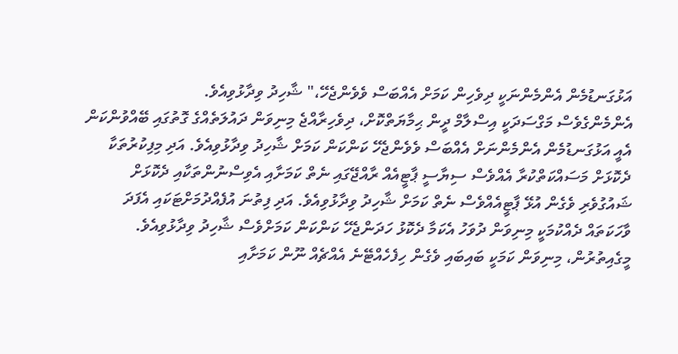އަޅުގަނޑުމެން އެންމެންނަކީ ދިވެހިން ކަމަށް އެއްބަސް ވެވެންޖެހޭ،" ޝާހިދު ވިދާޅުވިއެވެ.
އެންމެންގެވެސް މަގްސަދަކީ އިސްލާމް ދީން ޙިމާޔަތްކޮށް، ދިވެހިރާއްޖެ މިނިވަން ދައުލަތެއްގެ ގޮތުގައި ބޭއްވުންކަން އެއީ އަޅުގަނޑުމެން އެންމެންނަށް އެއްބަސް ވެވެންޖެހޭ ކަންކަން ކަމަށް ޝާހިދު ވިދާޅުވިއެވެ. އަދި މިފިކުރުތަކާ ދެކޮޅަށް މަސައްކަތްކުރާ އެއްވެސް ސިޔާސީ ޕާޓީއެއް ރާއްޖޭގައި ނެތް ކަމަށާއި އެވިސްނުންތަކާއި ދެކޮޅަށް ޝައުގުވެރި ވެގެން އުޅޭ ޕާޓީއެއްވެސް ނެތް ކަމަށް ޝާހިދު ވިދާޅުވިއެވެ. އަދި ފިތުނަ އުފެއްދުމަށްޓަކައި އެފަދަ ވާހަކަތައް ދެއްކުމަކީ މިނިވަން ދުވަހު އެކަމާ ދެކޮޅު ހަދަންޖެހޭ ކަންކަން ކަމަށްވެސް ޝާހިދު ވިދާޅުވިއެވެ.
މީގެއިތުރުން، މިނިވަން ކަމަކީ ބައިބައި ވެގެން ހިފެހެއްޓޭނެ އެއްޗެއް ނޫން ކަމަށާއި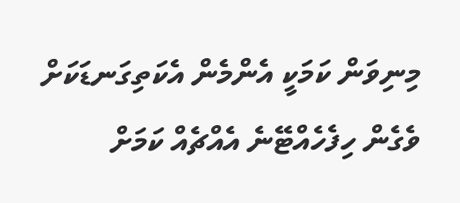މިނިވަން ކަމަކީ އެންމެން އެކަތިގަނޑަކަށް ވެގެން ހިފެހެއްޓޭނެ އެއްޗެއް ކަމަށް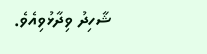ޝާހިދު ވިދާޅުވިއެވެ.